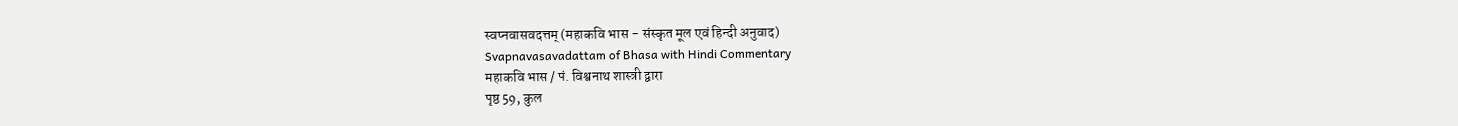स्वप्नवासवदत्तम् (महाकवि भास - संस्कृत मूल एवं हिन्दी अनुवाद)
Svapnavasavadattam of Bhasa with Hindi Commentary
महाकवि भास / पं. विश्वनाथ शास्त्री द्वारा
पृष्ठ 59, कुल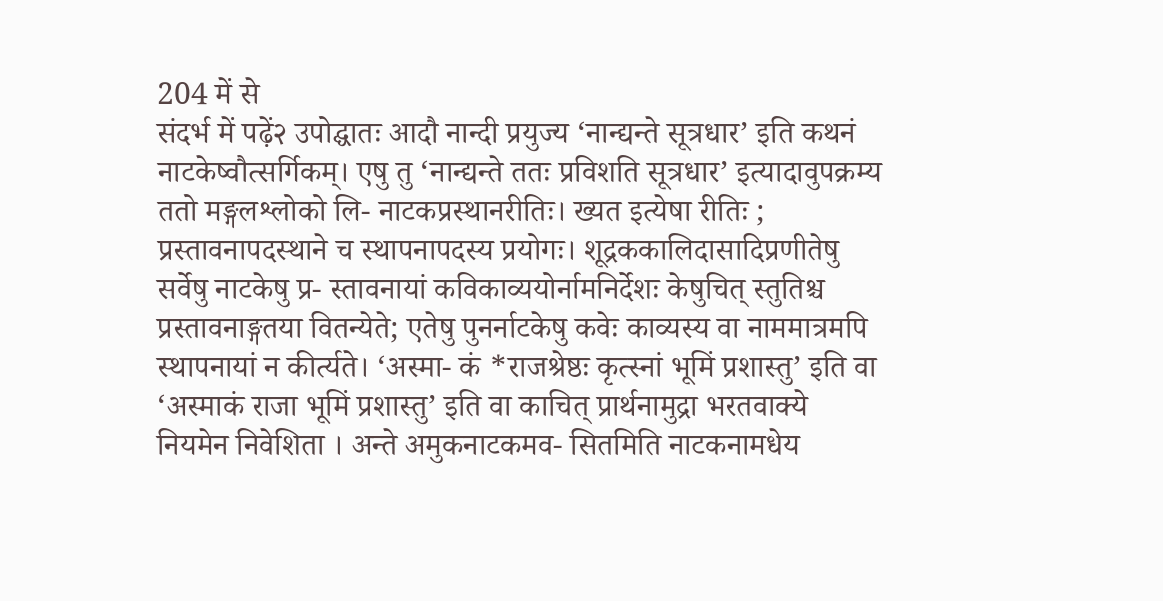204 में से
संदर्भ में पढ़ें२ उपोद्घातः आदौ नान्दी प्रयुज्य ‘नान्द्यन्ते सूत्रधार’ इति कथनं नाटकेष्वौत्सर्गिकम्। एषु तु ‘नान्द्यन्ते ततः प्रविशति सूत्रधार’ इत्यादावुपक्रम्य ततो मङ्गलश्लोको लि- नाटकप्रस्थानरीतिः। ख्यत इत्येषा रीतिः ; प्रस्तावनापदस्थाने च स्थापनापदस्य प्रयोगः। शूद्रककालिदासादिप्रणीतेषु सर्वेषु नाटकेषु प्र- स्तावनायां कविकाव्ययोर्नामनिर्देशः केषुचित् स्तुतिश्च प्रस्तावनाङ्गतया वितन्येते; एतेषु पुनर्नाटकेषु कवेः काव्यस्य वा नाममात्रमपि स्थापनायां न कीर्त्यते। ‘अस्मा- कं *राजश्रेष्ठः कृत्स्नां भूमिं प्रशास्तु’ इति वा ‘अस्माकं राजा भूमिं प्रशास्तु’ इति वा काचित् प्रार्थनामुद्रा भरतवाक्ये नियमेन निवेशिता । अन्ते अमुकनाटकमव- सितमिति नाटकनामधेय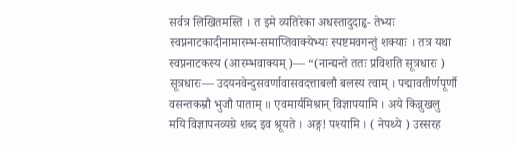सर्वत्र लिखितमस्ति । त इमे व्यतिरेका अधस्तादुदाहृ- तेभ्यः स्वप्ननाटकादीनामारम्भ-समाप्तिवाक्येभ्यः स्पष्टमवगन्तुं शक्याः । तत्र यथा स्वप्ननाटकस्य (आरम्भवाक्यम्)— “(नान्द्यन्ते ततः प्रविशति सूत्रधारः ) सूत्रधारः— उदयनवेन्दुसवर्णावासवदत्ताबलौ बलस्य त्वाम् । पद्मावतीर्णपूर्णौ वसन्तकम्रौ भुजौ पाताम् ॥ एवमार्यमिश्रान् विज्ञापयामि । अये किन्नुखलु मयि विज्ञापनव्यग्रे शब्द इव श्रूयते । अङ्ग! पश्यामि । ( नेपथ्ये ) उस्सरह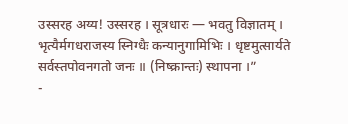उस्सरह अय्य! उस्सरह । सूत्रधारः — भवतु विज्ञातम् । भृत्यैर्मगधराजस्य स्निग्धैः कन्यानुगामिभिः । धृष्टमुत्सार्यते सर्वस्तपोवनगतो जनः ॥ (निष्क्रान्तः) स्थापना ।”
-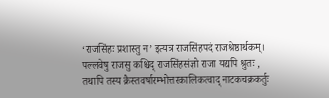‘राजसिंहः प्रशास्तु न’ इत्यत्र राजसिंहपदं राजश्रेष्ठार्थकम्। पल्लवेषु राजसु कश्चिद् राजसिंहसंज्ञो राजा यद्यपि श्रुतः , तथापि तस्य क्रैस्तवर्षारम्भोत्तरकालिकत्वाद् नाटकचक्रकर्तुः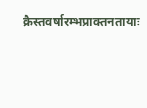क्रैस्तवर्षारम्भप्राक्तनतायाः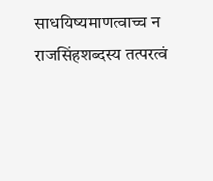साधयिष्यमाणत्वाच्च न राजसिंहशब्दस्य तत्परत्वं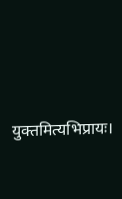युक्तमित्यभिप्रायः।